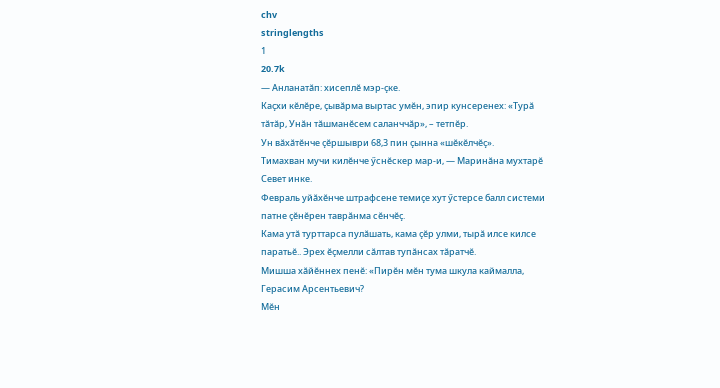chv
stringlengths
1
20.7k
— Анланатӑп: хисеплӗ мэр-ҫке.
Каҫхи кӗлӗре, ҫывӑрма выртас умӗн, эпир кунсеренех: «Турӑ тӑтӑр, Унӑн тӑшманӗсем саланччӑр», – тетпӗр.
Ун вӑхӑтӗнче ҫӗршыври 68,3 пин ҫынна «шӗкӗлчӗҫ».
Тимахван мучи килӗнче ӳснӗскер мар-и, — Маринӑна мухтарӗ Севет инке.
Февраль уйӑхӗнче штрафсене темиҫе хут ӳстерсе балл системи патне ҫӗнӗрен таврӑнма сӗнчӗҫ.
Кама утӑ турттарса пулӑшать, кама ҫӗр улми, тырӑ илсе килсе паратьӗ.. Эрех ӗҫмелли сӑлтав тупӑнсах тӑратчӗ.
Мишша хӑйӗннех пенӗ: «Пирӗн мӗн тума шкула каймалла, Герасим Арсентьевич?
Мӗн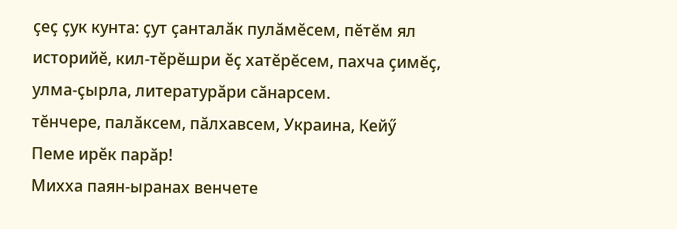ҫеҫ ҫук кунта: ҫут ҫанталӑк пулӑмӗсем, пӗтӗм ял историйӗ, кил-тӗрӗшри ӗҫ хатӗрӗсем, пахча ҫимӗҫ, улма-ҫырла, литературӑри сӑнарсем.
тӗнчере, палӑксем, пӑлхавсем, Украина, Кейӳ
Пеме ирӗк парӑр!
Михха паян-ыранах венчете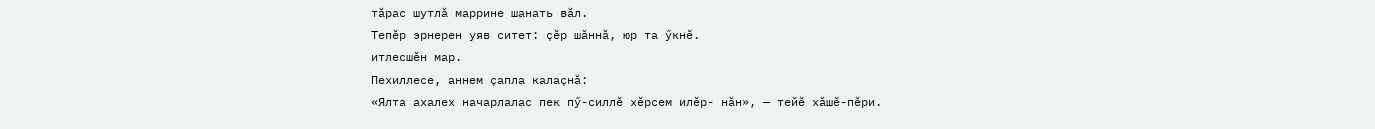тӑрас шутлӑ маррине шанать вӑл.
Тепӗр эрнерен уяв ситет: ҫӗр шӑннӑ, юр та ӳкнӗ.
итлесшӗн мар.
Пехиллесе, аннем ҫапла калаҫнӑ:
«Ялта ахалех начарлалас пек пӳ-силлӗ хӗрсем илӗр- нӑн», — тейӗ хӑшӗ-пӗри.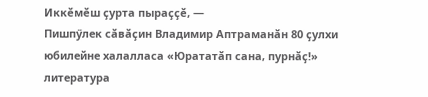Иккӗмӗш ҫурта пыраҫҫӗ, —
Пишпӳлек сӑвӑҫин Владимир Аптраманӑн 80 ҫулхи юбилейне халалласа «Юрататӑп сана‚ пурнӑҫ!» литература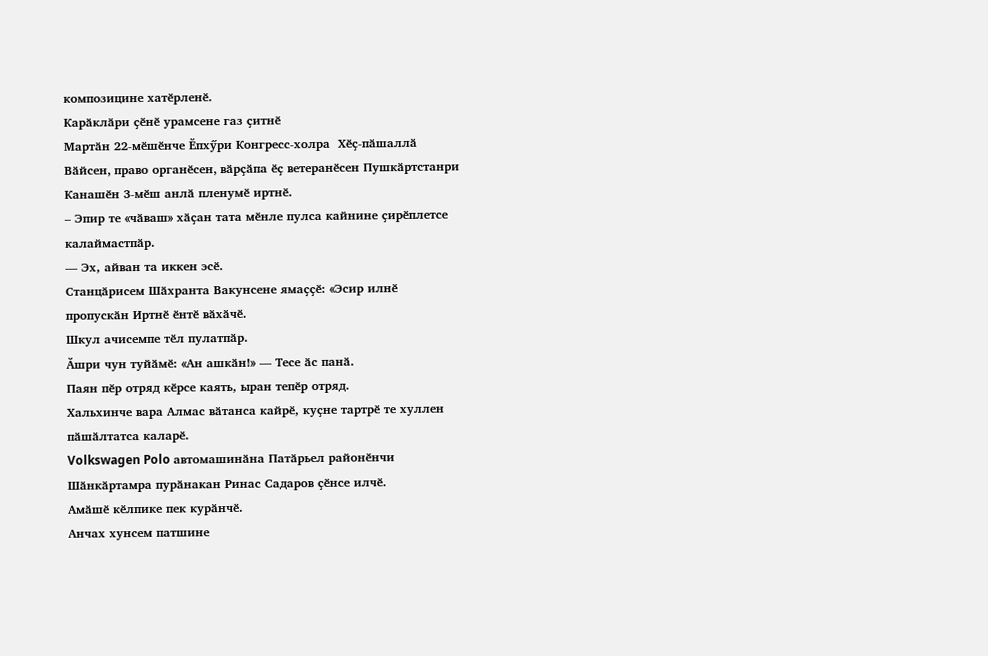композицине хатӗрленӗ.
Карӑклӑри ҫӗнӗ урамсене газ ҫитнӗ
Мартӑн 22-мӗшӗнче Ӗпхӳри Конгресс-холра  Хӗҫ-пӑшаллӑ Вӑйсен‚ право органӗсен‚ вӑрҫӑпа ӗҫ ветеранӗсен Пушкӑртстанри Канашӗн 3-мӗш анлӑ пленумӗ иртнӗ.
– Эпир те «чӑваш» хӑҫан тата мӗнле пулса кайнине ҫирӗплетсе калаймастпӑр.
— Эх, айван та иккен эсӗ.
Станцӑрисем Шӑхранта Вакунсене ямаҫҫӗ: «Эсир илнӗ пропускӑн Иртнӗ ӗнтӗ вӑхӑчӗ.
Шкул ачисемпе тӗл пулатпӑр.
Ӑшри чун туйӑмӗ: «Ан ашкӑн!» — Тесе ӑс панӑ.
Паян пӗр отряд кӗрсе каять, ыран тепӗр отряд.
Хальхинче вара Алмас вӑтанса кайрӗ, куҫне тартрӗ те хуллен пӑшӑлтатса каларӗ.
Volkswagen Polo автомашинӑна Патӑрьел районӗнчи Шӑнкӑртамра пурӑнакан Ринас Садаров ҫӗнсе илчӗ.
Амӑшӗ кӗлпике пек курӑнчӗ.
Анчах хунсем патшине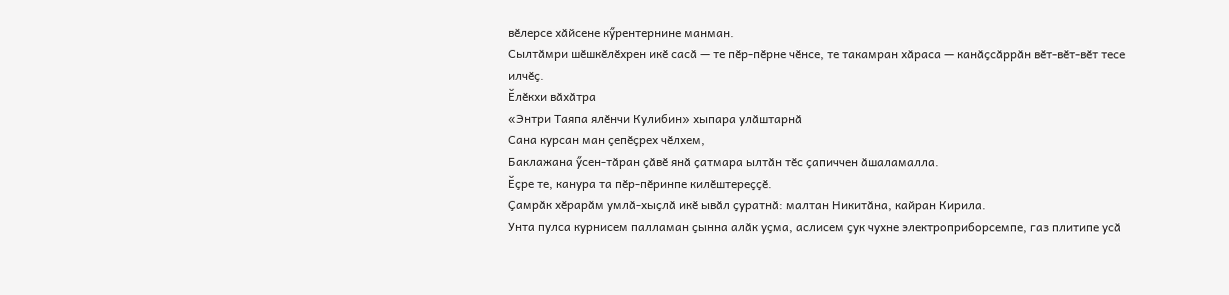вӗлерсе хӑйсене кӳрентернине манман.
Сылтӑмри шӗшкӗлӗхрен икӗ сасӑ — те пӗр-пӗрне чӗнсе, те такамран хӑраса — канӑҫсӑррӑн вӗт-вӗт-вӗт тесе илчӗҫ.
Ӗлӗкхи вӑхӑтра
«Энтри Таяпа ялӗнчи Кулибин» хыпара улӑштарнӑ
Сана курсан ман ҫепӗҫрех чӗлхем,
Баклажана ӳсен-тӑран ҫӑвӗ янӑ ҫатмара ылтӑн тӗс ҫапиччен ӑшаламалла.
Ӗҫре те, канура та пӗр-пӗринпе килӗштереҫҫӗ.
Ҫамрӑк хӗрарӑм умлӑ-хыҫлӑ икӗ ывӑл ҫуратнӑ: малтан Никитӑна, кайран Кирила.
Унта пулса курнисем палламан ҫынна алӑк уҫма, аслисем ҫук чухне электроприборсемпе, газ плитипе усӑ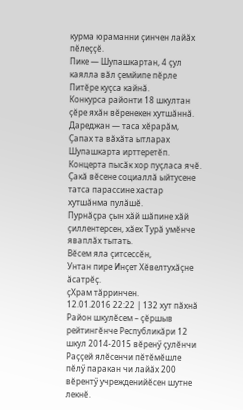курма юраманни ҫинчен лайӑх пӗлеҫҫӗ.
Пике — Шупашкартан, 4 ҫул каялла вӑл ҫемйипе пӗрле Питӗре куҫса кайнӑ.
Конкурса районти 18 шкултан ҫӗре яхӑн вӗренекен хутшӑннӑ.
Дареджан — таса хӗрарӑм,
Ҫапах та вӑхӑта ытларах Шупашкарта ирттеретӗп.
Концерта пысӑк хор пуҫласа ячӗ.
Ҫакӑ вӗсене социаллӑ ыйтусене татса парассине хастар хутшӑнма пулӑшӗ.
Пурнӑҫра ҫын хӑй шӑпине хӑй ҫиллентерсен, хӑех Турӑ умӗнче яваплӑх тытать.
Вӗсем яла ҫитсессӗн,
Унтан пире Инҫет Хӗвелтухӑҫне ӑсатрӗҫ.
ҫХрам тӑрринчен.
12.01.2016 22:22 | 132 хут пӑхнӑ
Район шкулӗсем – ҫӗршыв рейтингӗнче Республикӑри 12 шкул 2014-2015 вӗренӳ ҫулӗнчи Раҫҫей ялӗсенчи пӗтӗмӗшле пӗлӳ паракан чи лайӑх 200 вӗрентӳ учрежденийӗсен шутне лекнӗ.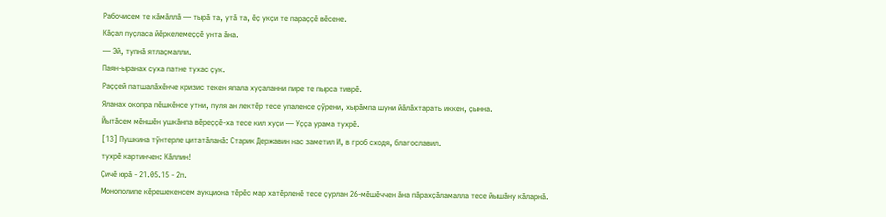Рабочисем те кӑмӑллӑ — тырӑ та, утӑ та, ӗҫ укҫи те параҫҫӗ вӗсене.
Кӑҫал пуҫласа йӗркелемеҫҫӗ унта ӑна.
— Эй, тупнӑ ятлаҫмалли.
Паян-ыранах суха патне тухас ҫук.
Раҫҫей патшалӑхӗнче кризис текен япала хуҫаланни пире те пырса тиврӗ.
Яланах окопра пӗшкӗнсе утни, пуля ан лектӗр тесе упаленсе ҫӳрени, хырӑмпа шуни йӑлӑхтарать иккен, ҫынна.
Йытӑсем мӗншӗн ушкӑнпа вӗреҫҫӗ-ха тесе кил хуҫи — Уҫҫа урама тухрӗ.
[13] Пушкина тӳнтерле цитатӑланӑ: Старик Державин нас заметил И, в гроб сходя, благославил.
тухрӗ картинчен: Кӑллин!
Ҫичӗ юрӑ - 21.05.15 - 2п.
Монополипе кӗрешекенсем аукциона тӗрӗс мар хатӗрленӗ тесе ҫурлан 26-мӗшӗччен ӑна пӑрахҫӑламалла тесе йышӑну кӑларнӑ.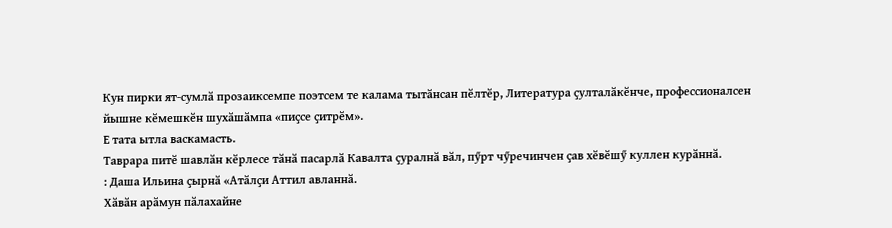Кун пирки ят-сумлӑ прозаиксемпе поэтсем те калама тытӑнсан пӗлтӗр, Литература ҫулталӑкӗнче, профессионалсен йышне кӗмешкӗн шухӑшӑмпа «пиҫсе ҫитрӗм».
Е тата ытла васкамасть.
Таврара питӗ шавлӑн кӗрлесе тӑнӑ пасарлӑ Кавалта ҫуралнӑ вӑл, пӳрт чӳречинчен ҫав хӗвӗшӳ куллен курӑннӑ.
: Даша Ильина ҫырнӑ «Атӑлҫи Аттил авланнӑ.
Хӑвӑн арӑмун пӑлахайне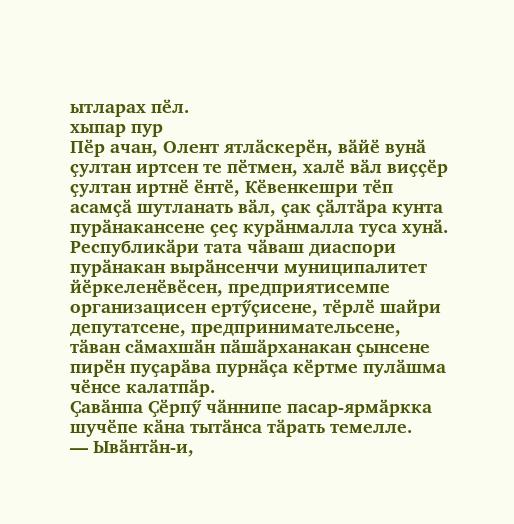ытларах пӗл.
хыпар пур
Пӗр ачан, Олент ятлӑскерӗн, вӑйӗ вунӑ ҫултан иртсен те пӗтмен, халӗ вӑл виҫҫӗр ҫултан иртнӗ ӗнтӗ, Кӗвенкешри тӗп асамҫӑ шутланать вӑл, ҫак ҫӑлтӑра кунта пурӑнакансене ҫеҫ курӑнмалла туса хунӑ.
Республикӑри тата чӑваш диаспори пурӑнакан вырӑнсенчи муниципалитет йӗркеленӗвӗсен, предприятисемпе организацисен ертӳҫисене, тӗрлӗ шайри депутатсене, предпринимательсене, тӑван сӑмахшӑн пӑшӑрханакан ҫынсене пирӗн пуҫарӑва пурнӑҫа кӗртме пулӑшма чӗнсе калатпӑр.
Ҫавӑнпа Ҫӗрпӳ чӑннипе пасар-ярмӑркка шучӗпе кӑна тытӑнса тӑрать темелле.
— Ывӑнтӑн-и,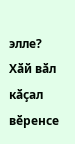элле?
Хӑй вӑл кӑҫал вӗренсе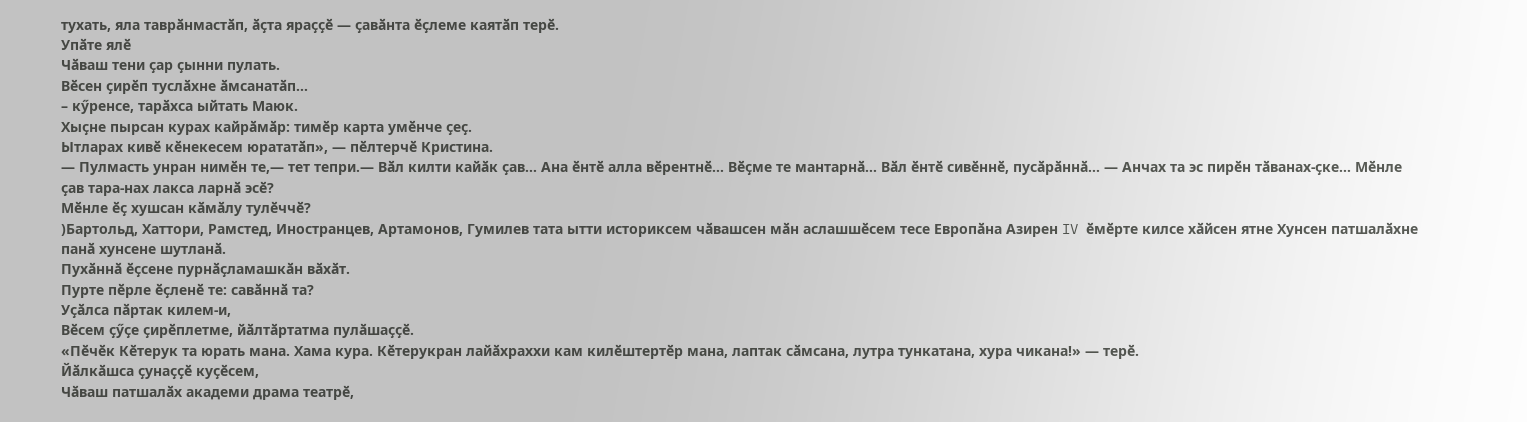тухать, яла таврӑнмастӑп, ӑҫта яраҫҫӗ — ҫавӑнта ӗҫлеме каятӑп терӗ.
Упӑте ялӗ
Чӑваш тени ҫар ҫынни пулать.
Вӗсен ҫирӗп туслӑхне ӑмсанатӑп…
– кӳренсе, тарӑхса ыйтать Маюк.
Хыҫне пырсан курах кайрӑмӑр: тимӗр карта умӗнче ҫеҫ.
Ытларах кивӗ кӗнекесем юрататӑп», — пӗлтерчӗ Кристина.
— Пулмасть унран нимӗн те,— тет тепри.— Вӑл килти кайӑк ҫав… Ана ӗнтӗ алла вӗрентнӗ… Вӗҫме те мантарнӑ… Вӑл ӗнтӗ сивӗннӗ, пусӑрӑннӑ… — Анчах та эс пирӗн тӑванах-ҫке… Мӗнле ҫав тара-нах лакса ларнӑ эсӗ?
Мӗнле ӗҫ хушсан кӑмӑлу тулӗччӗ?
)Бартольд, Хаттори, Рамстед, Иностранцев, Артамонов, Гумилев тата ытти историксем чӑвашсен мӑн аслашшӗсем тесе Европӑна Азирен IV ӗмӗрте килсе хӑйсен ятне Хунсен патшалӑхне панӑ хунсене шутланӑ.
Пухӑннӑ ӗҫсене пурнӑҫламашкӑн вӑхӑт.
Пурте пӗрле ӗҫленӗ те: савӑннӑ та?
Уҫӑлса пӑртак килем-и,
Вӗсем ҫӳҫе ҫирӗплетме, йӑлтӑртатма пулӑшаҫҫӗ.
«Пӗчӗк Кӗтерук та юрать мана. Хама кура. Кӗтерукран лайӑхраххи кам килӗштертӗр мана, лаптак сӑмсана, лутра тункатана, хура чикана!» — терӗ.
Йӑлкӑшса ҫунаҫҫӗ куҫӗсем,
Чӑваш патшалӑх академи драма театрӗ,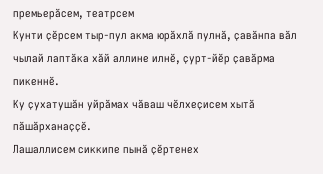премьерӑсем, театрсем
Кунти ҫӗрсем тыр-пул акма юрӑхлӑ пулнӑ, ҫавӑнпа вӑл чылай лаптӑка хӑй аллине илнӗ, ҫурт-йӗр ҫавӑрма пикеннӗ.
Ку ҫухатушӑн уйрӑмах чӑваш чӗлхеҫисем хытӑ пӑшӑрханаҫҫӗ.
Лашаллисем сиккипе пынӑ ҫӗртенех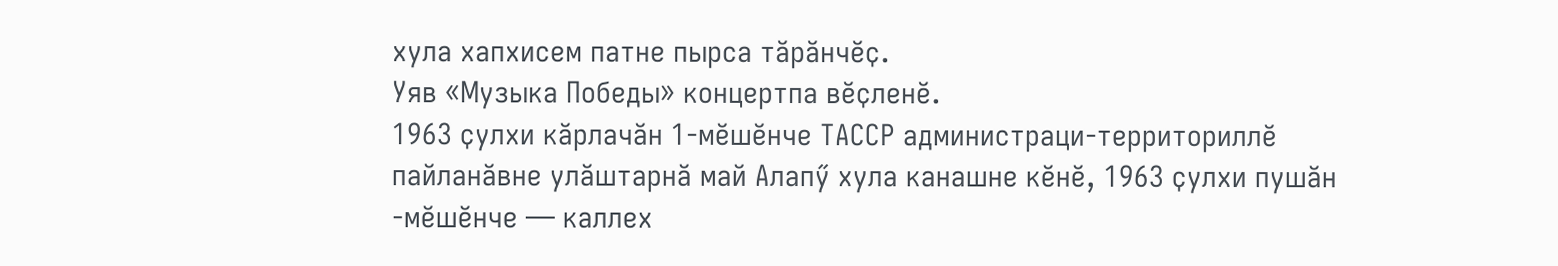хула хапхисем патне пырса тӑрӑнчӗҫ.
Уяв «Музыка Победы» концертпа вӗҫленӗ.
1963 ҫулхи кӑрлачӑн 1-мӗшӗнче ТАССР администраци-территориллӗ пайланӑвне улӑштарнӑ май Алапӳ хула канашне кӗнӗ, 1963 ҫулхи пушӑн -мӗшӗнче — каллех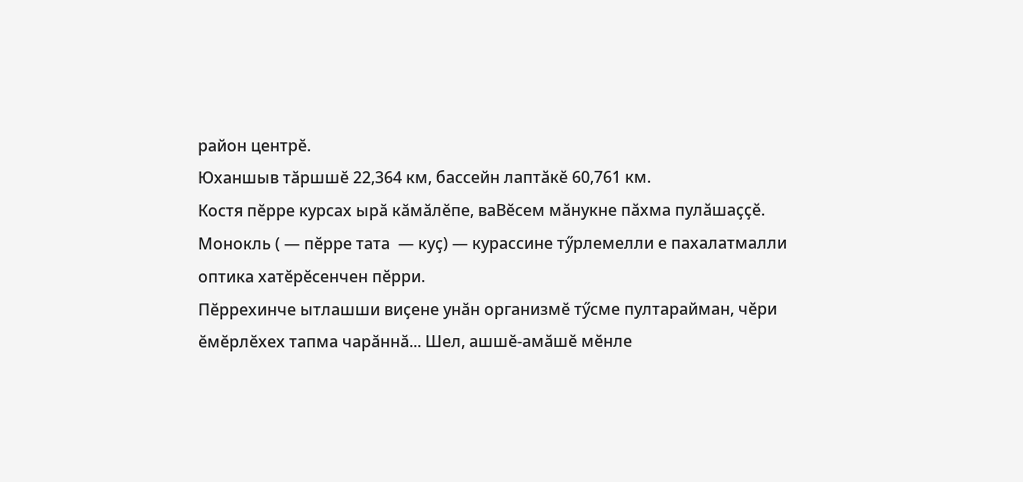район центрӗ.
Юханшыв тӑршшӗ 22,364 км, бассейн лаптӑкӗ 60,761 км.
Костя пӗрре курсах ырӑ кӑмӑлӗпе, ваВӗсем мӑнукне пӑхма пулӑшаҫҫӗ.
Монокль ( — пӗрре тата  — куҫ) — курассине тӳрлемелли е пахалатмалли оптика хатӗрӗсенчен пӗрри.
Пӗррехинче ытлашши виҫене унӑн организмӗ тӳсме пултарайман, чӗри ӗмӗрлӗхех тапма чарӑннӑ... Шел, ашшӗ-амӑшӗ мӗнле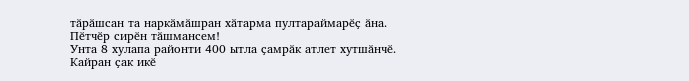тӑрӑшсан та наркӑмӑшран хӑтарма пултараймарӗҫ ӑна.
Пӗтчӗр сирӗн тӑшмансем!
Унта 8 хулапа районти 400 ытла ҫамрӑк атлет хутшӑнчӗ.
Кайран ҫак икӗ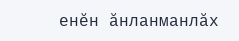енӗн ӑнланманлӑх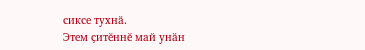сиксе тухнӑ.
Этем ҫитӗннӗ май унӑн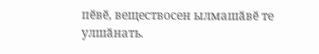пӗвӗ‚ веществосен ылмашӑвӗ те улшӑнать.